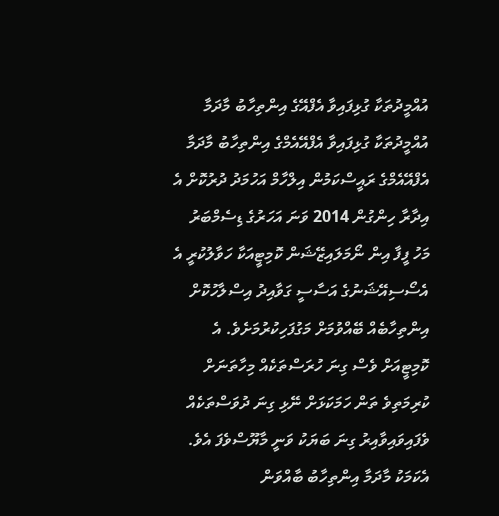އުއްމީދުތަކާ ގުޅިފައިވާ އެފްއޭގެ އިންތިހާބު މާދަމާ
އުއްމީދުތަކާ ގުޅިފައިވާ އެފްއޭއެމްގެ އިންތިހާބު މާދަމާ
އެފްއޭއެމްގެ ރައީސްކަމުން އިލްހާމް އަހުމަދު ދުރުކޮށް އެ އިދާރާ ހިންގުން 2014 ވަނަ އަހަރުގެ ޑިސެމްބަރު މަހު ފީފާ އިން ނޯމަލައިޒޭޝަން ކޮމިޓީއަކާ ހަވާލުކުރީ އެ އެސޯސިއޭޝަނުގެ އަސާސީ ގަވާއިދު އިސްލާހުކޮށް އިންތިހާބެއް ބޭއްވުމަށް މަގުފަހިކުރުމަށެވެ. އެ ކޮމިޓީއަށް ވެސް ގިނަ ހުރަސްތަކެއް މިހާތަނަށް ކުރިމަތިވެ ތަން ހަމަކަޅަށް ނޭޅި ގިނަ ދުވަސްތަކެއް ވެފައިވައިވާއިރު ގިނަ ބަޔަކު ވަނީ މާޔޫސްވެފަ އެވެ. އެކަމަކު މާދަމާ އިންތިހާބު ބާއްވަން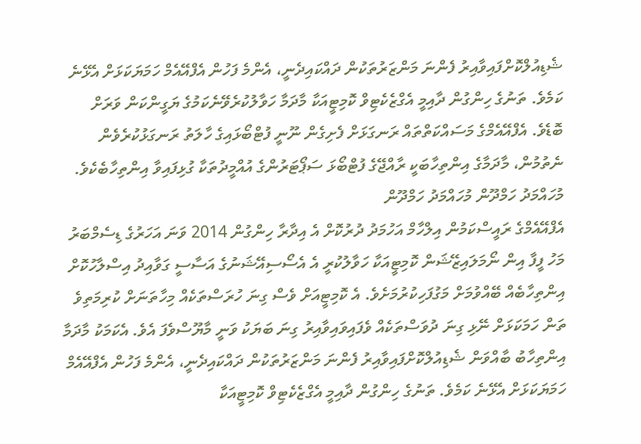ޝެޑިއުލްކޮށްފައިވާއިރު ފެންނަ މަންޒަރުތަކުން ދައްކައިދެނީ، އެންމެ ފަހުން އެފްއޭއެމް ހަމަޔަކަޅަށް އެޅޭނެ ކަމެވެ. ތަނުގެ ހިންގުން ދާއިމީ އެގްޒެކެޓިވް ކޮމިޓީއަކާ މާދަމާ ހަވާލުކުރެވޭނެކަމުގެ ޔަގީންކަން ވަރަށް ބޮޑެވެ. އެފްއޭއެމްގެ މަސައްކަތްތައް ރަނގަޅަށް ފެށިގެން ނޫނީ ފުޓްބޯޅައިގެ ހާލަތު ރަނގަޅުކުރެވެން ނެތުމުން، މާދަމާގެ އިންތިހާބަކީ ރާއްޖޭގެ ފުޓްބޯޅަ ސަޕޯޓަރުންގެ އުއްމީދުތަކާ ގުޅިފައިވާ އިންތިހާބެކެވެ.
މުހައްމަދު ހަމްދޫން މުހައްމަދު ހަމްދޫން
އެފްއޭއެމްގެ ރައީސްކަމުން އިލްހާމް އަހުމަދު ދުރުކޮށް އެ އިދާރާ ހިންގުން 2014 ވަނަ އަހަރުގެ ޑިސެމްބަރު މަހު ފީފާ އިން ނޯމަލައިޒޭޝަން ކޮމިޓީއަކާ ހަވާލުކުރީ އެ އެސޯސިއޭޝަނުގެ އަސާސީ ގަވާއިދު އިސްލާހުކޮށް އިންތިހާބެއް ބޭއްވުމަށް މަގުފަހިކުރުމަށެވެ. އެ ކޮމިޓީއަށް ވެސް ގިނަ ހުރަސްތަކެއް މިހާތަނަށް ކުރިމަތިވެ ތަން ހަމަކަޅަށް ނޭޅި ގިނަ ދުވަސްތަކެއް ވެފައިވައިވާއިރު ގިނަ ބަޔަކު ވަނީ މާޔޫސްވެފަ އެވެ. އެކަމަކު މާދަމާ އިންތިހާބު ބާއްވަން ޝެޑިއުލްކޮށްފައިވާއިރު ފެންނަ މަންޒަރުތަކުން ދައްކައިދެނީ، އެންމެ ފަހުން އެފްއޭއެމް ހަމަޔަކަޅަށް އެޅޭނެ ކަމެވެ. ތަނުގެ ހިންގުން ދާއިމީ އެގްޒެކެޓިވް ކޮމިޓީއަކާ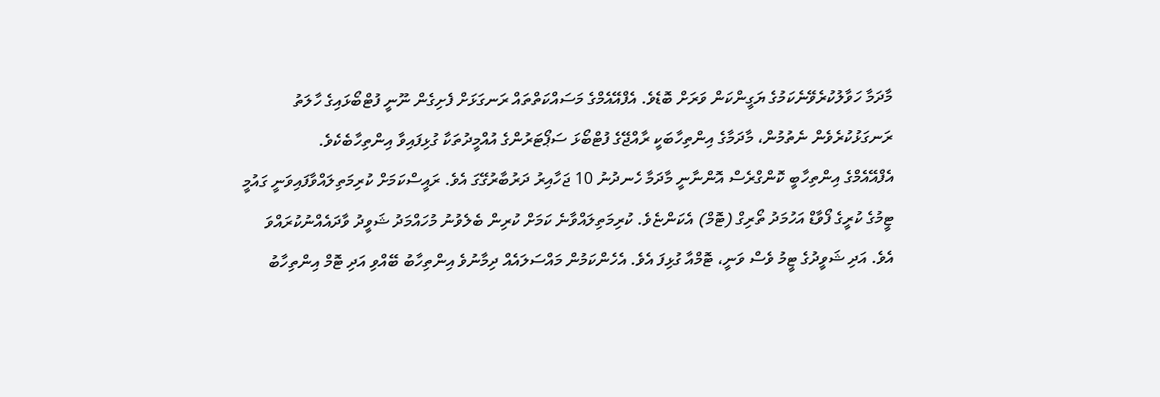މާދަމާ ހަވާލުކުރެވޭނެކަމުގެ ޔަގީންކަން ވަރަށް ބޮޑެވެ. އެފްއޭއެމްގެ މަސައްކަތްތައް ރަނގަޅަށް ފެށިގެން ނޫނީ ފުޓްބޯޅައިގެ ހާލަތު ރަނގަޅުކުރެވެން ނެތުމުން، މާދަމާގެ އިންތިހާބަކީ ރާއްޖޭގެ ފުޓްބޯޅަ ސަޕޯޓަރުންގެ އުއްމީދުތަކާ ގުޅިފައިވާ އިންތިހާބެކެވެ.
އެފްއޭއެމްގެ އިންތިހާބީ ކޮންގްރެސް އޮންނާނީ މާދަމާ ހެނދުނު 10 ޖަހާއިރު ދަރުބާރުގޭގަ އެވެ. ރައީސްކަމަށް ކުރިމަތިލައްވާފައިވަނީ ގައުމީ ޓީމުގެ ކުރީގެ ފޯވާޑް އަހުމަދު ތޯރިގް (ޓޮމް) އެކަންޏެވެ. ކުރިމަތިލައްވާނެ ކަމަށް ކުރިން ބެލެވުނު މުހައްމަދު ޝަވީދު ވާދައެއްނުކުރައްވަ އެވެ. އަދި ޝަވީދުގެ ޓީމު ވެސް ވަނީ، ޓޮމްއާ ގުޅިފަ އެވެ. އެހެންކަމުން މައްސަލައެއް ދިމާނުވެ އިންތިހާބު ބޭއްވި އަދި ޓޮމް އިންތިހާބު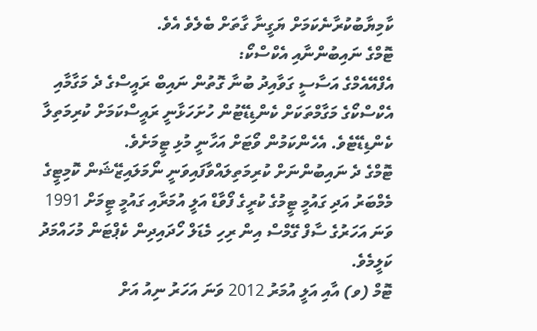ކާމިޔާބުކުރާނެކަމަށް ޔަގީނާ ގާތަށް ބެލެވެ އެވެ.
ޓޮމްގެ ނައިބުންނާއި އެކްސްކޯ:
އެފްއޭއެމްގެ އަސާސީ ގަވާއިދު ބުނާ ގޮތުން ނައިބް ރައީސްގެ ދެ މަގާމާއި އެކްސްކޯގެ މަގާމްތަކަށް ކެންޑިޑޭޓުން ހުށަހަޅާނީ ރައީސްކަމަށް ކުރިމަތިލާ ކެންޑިޑޭޓެވެ. އެހެންކަމުން ވޯޓަށް އަހާނީ މުޅި ޓީމަށެވެ.
ޓޮމްގެ ދެ ނައިބުންނަށް ކުރިމަތިލައްވާފައިވަނީ ނޯމަލައިޒޭޝަން ކޮމިޓީގެ މެމްބަރު އަދި ގައުމީ ޓީމުގެ ކުރީގެ ފޯވާޑް އަލީ އުމަރާއި ގައުމީ ޓީމަށް 1991 ވަނަ އަހަރުގެ ސާފް ގޭމްސް އިން ރިހި މެޑަލް ހޯދައިދިން ކެޕްޓަން މުހައްމަދު ކަލީމެވެ.
ޓޮމް (ވ) އާއި އަލީ އުމަރު 2012 ވަނަ އަހަރު ނިއު އަށް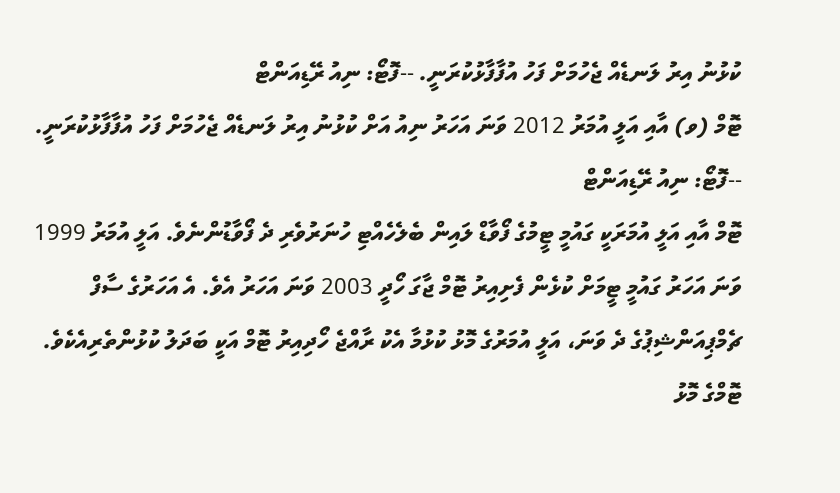ކުޅުނު އިރު ލަނޑެއް ޖެހުމަށް ފަހު އުފާފާޅުކުރަނީ. --ފޮޓޯ: ނިއު ރޭޑިއަންޓް
ޓޮމް (ވ) އާއި އަލީ އުމަރު 2012 ވަނަ އަހަރު ނިއު އަށް ކުޅުނު އިރު ލަނޑެއް ޖެހުމަށް ފަހު އުފާފާޅުކުރަނީ. --ފޮޓޯ: ނިއު ރޭޑިއަންޓް
ޓޮމް އާއި އަލީ އުމަރަކީ ގައުމީ ޓީމުގެ ފޯވާޑް ލައިން ބެލެހެއްޓި ހުނަރުވެރި ދެ ފޯވާޑުންނެވެ. އަލީ އުމަރު 1999 ވަނަ އަހަރު ގައުމީ ޓީމަށް ކުޅެން ފެށިއިރު ޓޮމް ޖާގަ ހޯދީ 2003 ވަނަ އަހަރު އެވެ. އެ އަހަރުގެ ސާފް ޗެމްޕިއަންޝިޕުގެ ދެ ވަނަ، އަލީ އުމަރުގެ މޮޅު ކުޅުމާ އެކު ރާއްޖެ ހޯދިއިރު ޓޮމް އަކީ ބަދަލު ކުޅުންތެރިއެކެވެ. ޓޮމްގެ މޮޅު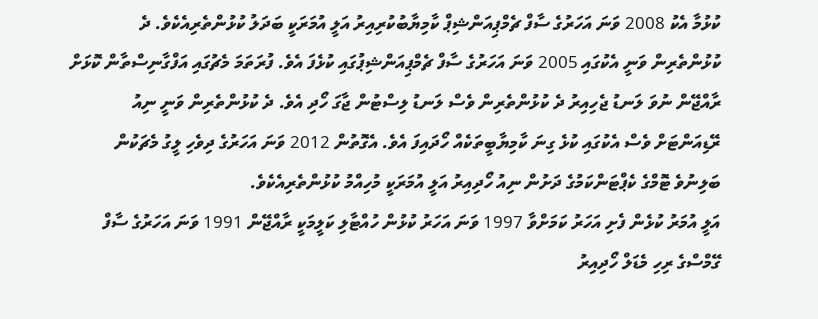ކުޅުމާ އެކު 2008 ވަނަ އަހަރުގެ ސާފް ޗެމްޕިއަންޝިޕް ކާމިޔާބުކުރިއިރު އަލީ އުމަރަކީ ބަދަލު ކުޅުންތެރިއެކެވެ. ދެ ކުޅުންތެރިން ވަނީ އެކުގައި 2005 ވަނަ އަހަރުގެ ސާފް ޗެމްޕިއަންޝިޕުގައި ކުޅެފަ އެވެ. ފުރަތަމަ މެޗުގައި އަފްގާނިސްތާން ކޮޅަށް ރާއްޖޭން ނުވަ ލަނޑު ޖެހިއިރު ދެ ކުޅުންތެރިން ވެސް ލަނޑު ލިސްޓުން ޖާގަ ހޯދި އެވެ. ދެ ކުޅުންތެރިން ވަނީ ނިއު ރޭޑިއަންޓަށް ވެސް އެކުގައި ކުޅެ ގިނަ ކާމިޔާބީތަކެއް ހޯދައިފަ އެވެ. އެގޮތުން 2012 ވަނަ އަހަރުގެ ދިވެހި ލީގު މެޗަކުން ބަލިނުވެ ޓޮމްގެ ކެޕްޓަންކަމުގެ ދަށުން ނިއު ހޯދިއިރު އަލީ އުމަރަކީ މުހިއްމު ކުޅުންތެރިއެކެވެ.
އަލީ އުމަރު ކުޅެން ފެށި އަހަރު ކަމަށްވާ 1997 ވަނަ އަހަރު ކުޅުން ހުއްޓާލި ކަލީމަކީ ރާއްޖޭން 1991 ވަނަ އަހަރުގެ ސާފް ގޭމްސްގެ ރިހި މެޑަލް ހޯދިއިރު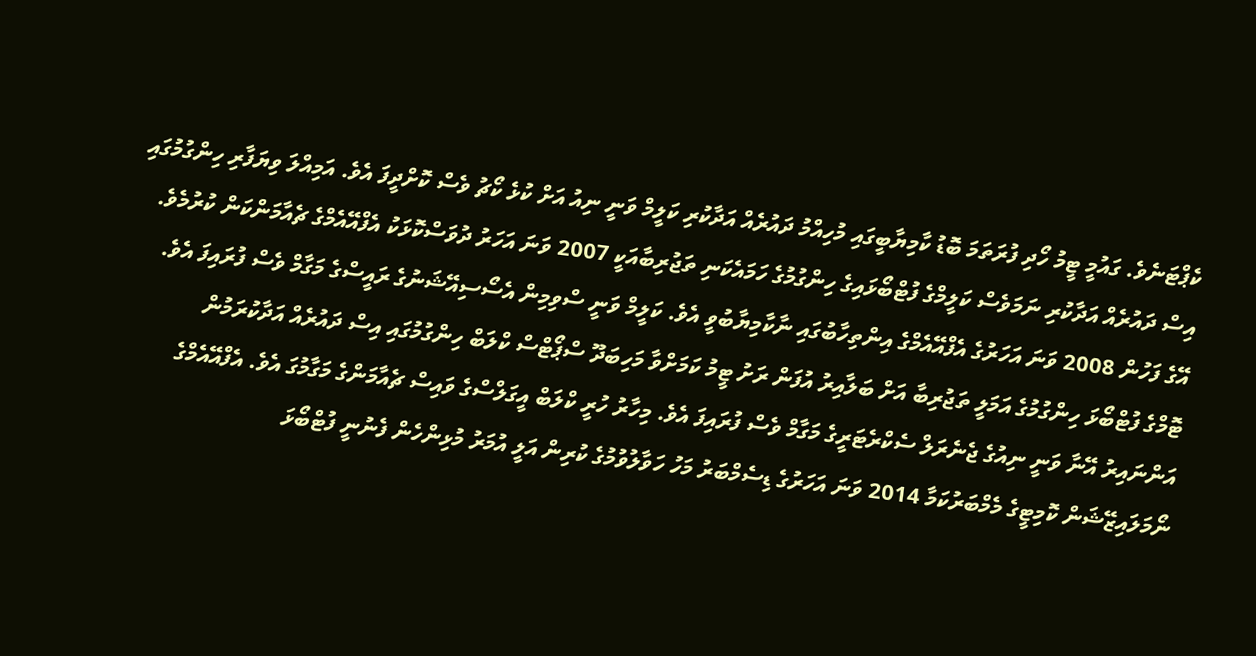ކެޕްޓަނެވެ. ގައުމީ ޓީމު ހޯދި ފުރަތަމަ ބޮޑު ކާމިޔާބީގައި މުހިއްމު ދައުރެއް އަދާކުރި ކަލީމް ވަނީ ނިއު އަށް ކުޅެ ކޯޗު ވެސް ކޮށްދީފަ އެވެ. އަމިއްލަ ވިޔަފާރި ހިންގުމުގައި އިސް ދައުރެއް އަދާކުރި ނަމަވެސް ކަލީމްގެ ފުޓްބޯޅައިގެ ހިންގުމުގެ ހަމައެކަނި ތަޖުރިބާއަކީ 2007 ވަނަ އަހަރު ދުވަސްކޮޅަކު އެފްއޭއެމްގެ ޗެއާމަންކަން ކުރުމެވެ. އޭގެ ފަހުން 2008 ވަނަ އަހަރުގެ އެފްއޭއެމްގެ އިންތިހާބުގައި ނާކާމިޔާބުވީ އެވެ. ކަލީމް ވަނީ ސްވިމިން އެސޯސިއޭޝަނުގެ ރައީސްގެ މަގާމް ވެސް ފުރައިފަ އެވެ.
ޓޮމްގެ ފުޓްބޯޅަ ހިންގުމުގެ އަމަލީ ތަޖުރިބާ އަށް ބަލާއިރު އުފަން ރަށު ޓީމު ކަމަށްވާ މަހިބަދޫ ސްޕޯޓްސް ކްލަބް ހިންގުމުގައި އިސް ދައުރެއް އަދާކުރަމުން އަންނައިރު އޭނާ ވަނީ ނިއުގެ ޖެނެރަލް ސެކްރެޓަރީގެ މަގާމް ވެސް ފުރައިފަ އެވެ. މިހާރު ހުރީ ކްލަބް އީގަލްސްގެ ވައިސް ޗެއާމަންގެ މަގާމުގަ އެވެ. އެފްއޭއެމްގެ ނޯމަލައިޒޭޝަން ކޮމިޓީގެ މެމްބަރުކަމާ 2014 ވަނަ އަހަރުގެ ޑިސެމްބަރު މަހު ހަވާލުވުމުގެ ކުރިން އަލީ އުމަރު މުޅިންހެން ފެނުނީ ފުޓްބޯޅަ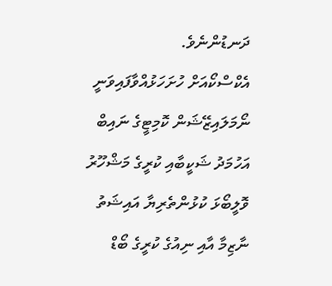ދަނޑުންނެވެ.
އެކްސްކޯއަށް ހުށަހަޅުއްވާފައިވަނީ ނޯމަލައިޒޭޝަން ކޮމިޓީގެ ނައިބް އަހުމަދު ޝަކީބާއި ކުރީގެ މަޝްހޫރު ވޮލީބޯޅަ ކުޅުންތެރިޔާ އައިޝަތު ނާޒިމާ އާއި ނިއުގެ ކުރީގެ ބޯޑް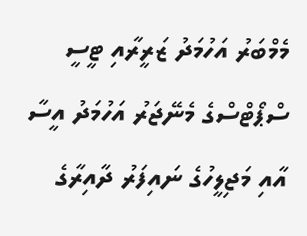މެމްބަރު އަހުމަދު ޒަރީރާއި ޓީސީ ސްޕޯޓްސްގެ މެނޭޖަރު އަހުމަދު އީސާ އާއި މަޖިލީހުގެ ނައިފަރު ދާއިރާގެ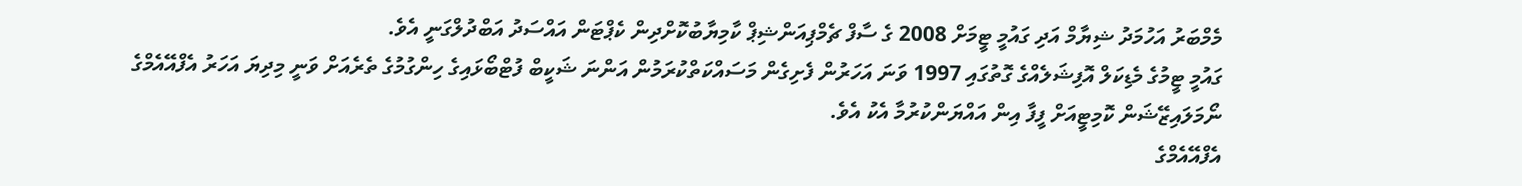މެމްބަރު އަހުމަދު ޝިޔާމް އަދި ގައުމީ ޓީމަށް 2008 ގެ ސާފް ޗެމްޕިއަންޝިޕް ކާމިޔާބުކޮށްދިން ކެޕްޓަން އައްސަދު އަބްދުލްގަނީ އެވެ.
ގައުމީ ޓީމުގެ މެޑިކަލް އޮފިޝަލެއްގެ ގޮތުގައި 1997 ވަނަ އަހަރުން ފެށިގެން މަސައްކަތްކުރަމުން އަންނަ ޝަކީބް ފުޓްބޯޅައިގެ ހިންގުމުގެ ތެރެއަށް ވަނީ މިދިޔަ އަހަރު އެފްއޭއެމްގެ ނޯމަލައިޒޭޝަން ކޮމިޓީއަށް ފީފާ އިން އައްޔަންކުރުމާ އެކު އެވެ.
އެފްއޭއެމްގެ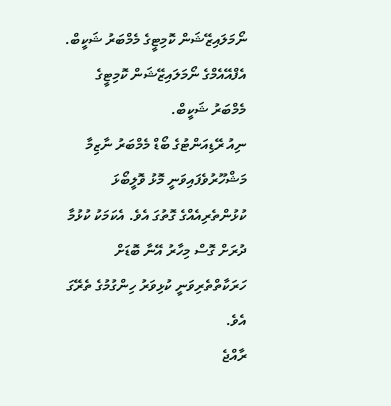ނޯމަލައިޒޭޝަން ކޮމިޓީގެ މެމްބަރު ޝަކީބް.
އެފްއޭއެމްގެ ނޯމަލައިޒޭޝަން ކޮމިޓީގެ މެމްބަރު ޝަކީބް.
ނިއު ރޭޑިއަންޓުގެ ބޯޑް މެމްބަރު ނާޒިމާ މަޝްހޫރުވެފައިވަނީ މޮޅު ވޮލީބޯޅަ ކުޅުންތެރިއެއްގެ ގޮތުގަ އެވެ. އެކަމަކު ކުޅުމާ ދުރަށް ގޮސް މިހާރު އޭނާ ބޮޑަށް ހަރަކާތްތެރިވަނީ ކުޅިވަރު ހިންގުމުގެ ތެރޭގަ އެވެ.
ރާއްޖެ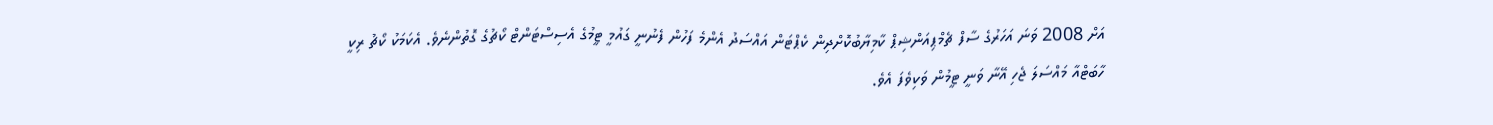އަށް 2008 ވަނަ އަހަރުގެ ސާފް ޗެމްޕިއަންޝިޕް ކާމިޔާބުކޮށްދިން ކެޕްޓަން އައްސަދު އެންމެ ފަހުން ފެނުނީ ގައުމީ ޓީމުގެ އެސިސްޓަންޓް ކޯޗުގެ ގޮތުންނެވެ. އެކަމަކު ކޯޗު ރިކީ ހާބަޓްއާ މައްސަލަ ޖެހި އޭނާ ވަނީ ޓީމުން ވަކިވެފަ އެވެ.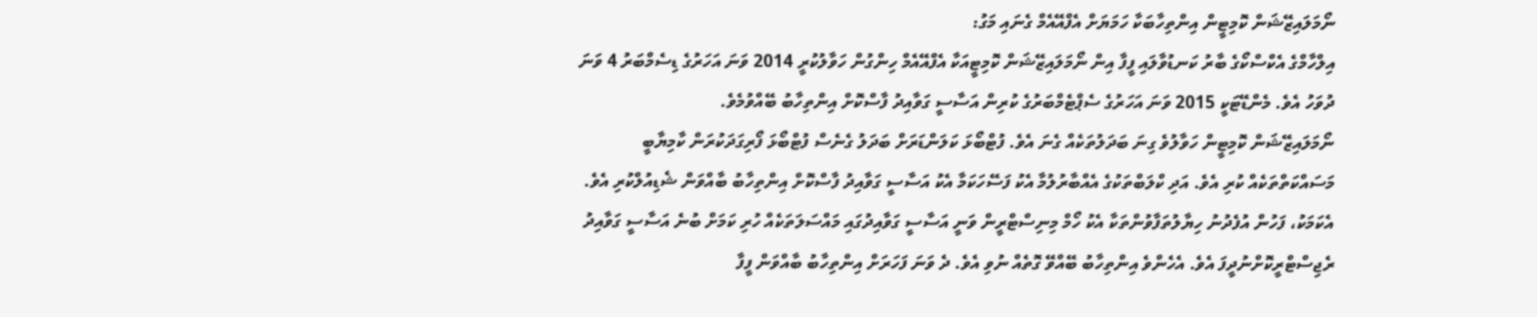ނޯމަލައިޒޭޝަން ކޮމިޓީން އިންތިހާބަކާ ހަމަޔަށް އެފްއޭއެމް ގެނައި މަގު:
އިލްހާމްގެ އެކްސްކޯގެ ބާރު ކަނޑުވާލައި ފީފާ އިން ނޯމަލައިޒޭޝަން ކޮމިޓީއަކާ އެފްއޭއެމް ހިންގުން ހަވާލުކުރީ 2014 ވަނަ އަހަރުގެ ޑިސެމްބަރު 4 ވަނަ ދުވަހު އެވެ. މެންޑޭޓަކީ 2015 ވަނަ އަހަރުގެ ސެޕްޓެމްބަރުގެ ކުރިން އަސާސީ ގަވާއިދު ފާސްކޮށް އިންތިހާބު ބޭއްވުމެވެ.
ނޯމަލައިޒޭޝަން ކޮމިޓީން ހަވާލުވެ ގިނަ ބަދަލުތަކެއް ގެނަ އެވެ. ފުޓްބޯޅަ ކަލަންޑަރަށް ބަދަލު ގެނެސް ފުޓްބޯޅަ ފޯރިގަދަކުރަން ކާމިޔާބީ މަސައްކަތްތަކެއް ކުރި އެވެ. އަދި ކްލަބްތަކުގެ އެއްބާރުލުމާ އެކު ފަސޭހަކަމާ އެކު އަސާސީ ގަވާއިދު ފާސްކޮށް އިންތިހާބު ބާއްވަން ޝެޑިއުލްކުރި އެވެ. އެކަމަކު، ފަހުން އުފެދުނު ހިޔާލުތަފާވުންތަކާ އެކު ހޯމް މިނިސްޓްރީން ވަނީ އަސާސީ ގަވާއިދުގައި މައްސަލަތަކެއް ހުރި ކަމަށް ބުނެ އަސާސީ ގަވާއިދު ރެޖިސްޓްރީކޮށްނުދީފަ އެވެ. އެހެންވެ އިންތިހާބު ބޭއްވޭ ގޮތެއް ނުވި އެވެ. ދެ ވަނަ ފަހަރަށް އިންތިހާބު ބާއްވަން ފީފާ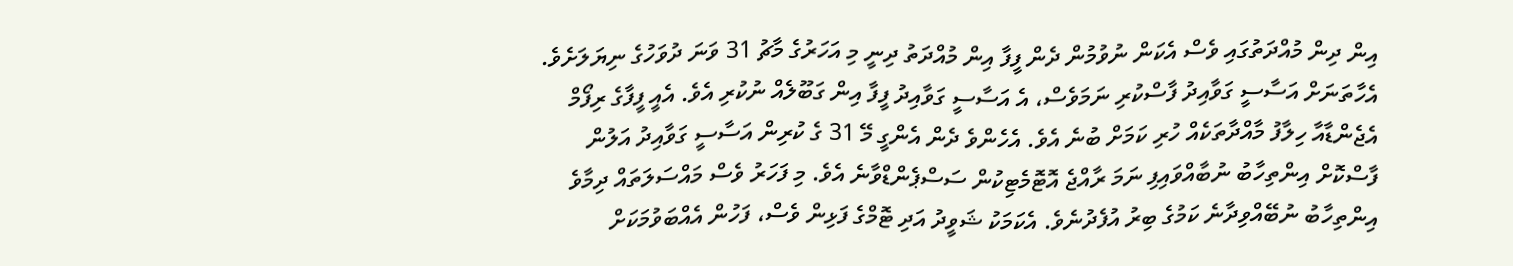އިން ދިން މުއްދަތުގައި ވެސް އެކަން ނުވުމުން ދެން ފީފާ އިން މުއްދަތު ދިނީ މި އަހަރުގެ މާޗު 31 ވަނަ ދުވަހުގެ ނިޔަލަށެވެ. އެހާތަނަށް އަސާސީ ގަވާއިދު ފާސްކުރި ނަމަވެސް، އެ އަސާސީ ގަވާއިދު ފީފާ އިން ގަބޫލެއް ނުކުރި އެވެ. އެއީ ފީފާގެ ރިފޯމް އެޖެންޑާއާ ހިލާފު މާއްދާތަކެއް ހުރި ކަމަށް ބުނެ އެވެ. އެހެންވެ ދެން އެންގީ މޭ 31 ގެ ކުރިން އަސާސީ ގަވާއިދު އަލުން ފާސްކޮށް އިންތިހާބު ނުބާއްވައިފި ނަމަ ރާއްޖެ އޮޓޮމެޓިކުން ސަސްޕެންޑްވާނެ އެވެ. މި ފަހަރު ވެސް މައްސަލަތައް ދިމާވެ އިންތިހާބު ނުބޭއްވިދާނެ ކަމުގެ ބިރު އުފެދުނެވެ. އެކަމަކު ޝަވީދު އަދި ޓޮމްގެ ފަޅިން ވެސް، ފަހުން އެއްބަވުމަކަށް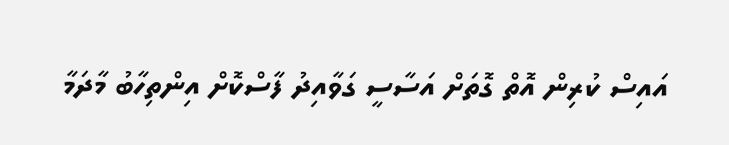އައިސް ކުރިން އޮތް ގޮތަށް އަސާސީ ގަވާއިދު ފާސްކޮށް އިންތިހާބު މާދަމާ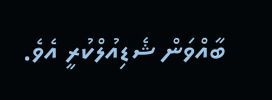ބާއްވަން ޝެޑިއުލްކުރީ އެވެ.